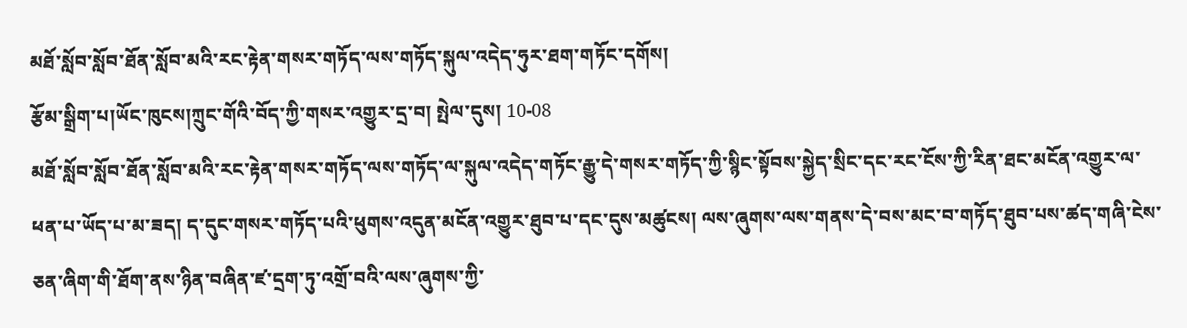མཐོ་སློབ་སློབ་ཐོན་སློབ་མའི་རང་རྟེན་གསར་གཏོད་ལས་གཏོད་སྐུལ་འདེད་ཧུར་ཐག་གཏོང་དགོས།
རྩོམ་སྒྲིག་པ།ཡོང་ཁུངས།ཀྲུང་གོའི་བོད་ཀྱི་གསར་འགྱུར་དྲ་བ། སྤེལ་དུས། 10-08
མཐོ་སློབ་སློབ་ཐོན་སློབ་མའི་རང་རྟེན་གསར་གཏོད་ལས་གཏོད་ལ་སྐུལ་འདེད་གཏོང་རྒྱུ་དེ་གསར་གཏོད་ཀྱི་སྙིང་སྟོབས་སྐྱེད་སྲིང་དང་རང་ངོས་ཀྱི་རིན་ཐང་མངོན་འགྱུར་ལ་ཕན་པ་ཡོད་པ་མ་ཟད། ད་དུང་གསར་གཏོད་པའི་ཕུགས་འདུན་མངོན་འགྱུར་ཐུབ་པ་དང་དུས་མཚུངས། ལས་ཞུགས་ལས་གནས་དེ་བས་མང་བ་གཏོད་ཐུབ་པས་ཚད་གཞི་ངེས་ཅན་ཞིག་གི་ཐོག་ནས་ཉིན་བཞིན་ཛ་དྲག་ཏུ་འགྲོ་བའི་ལས་ཞུགས་ཀྱི་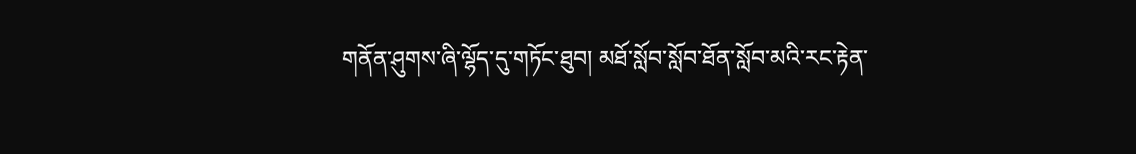གནོན་ཤུགས་ཞི་ལྷོད་དུ་གཏོང་ཐུབ། མཐོ་སློབ་སློབ་ཐོན་སློབ་མའི་རང་རྟེན་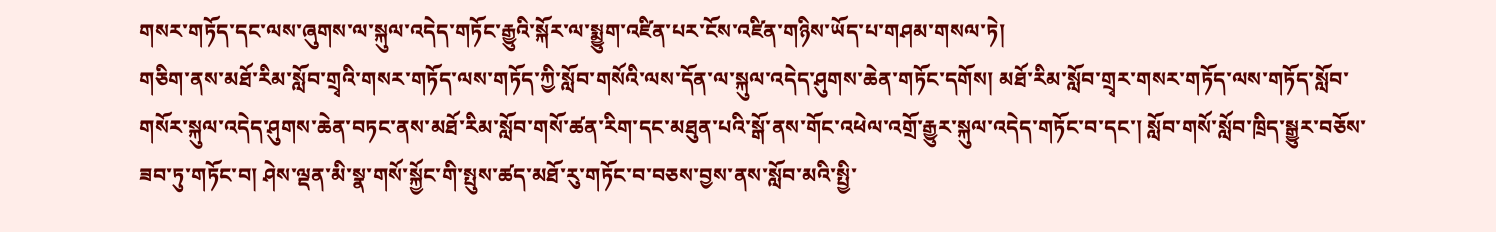གསར་གཏོད་དང་ལས་ཞུགས་ལ་སྐུལ་འདེད་གཏོང་རྒྱུའི་སྐོར་ལ་སྨྱུག་འཛིན་པར་ངོས་འཛིན་གཉིས་ཡོད་པ་གཤམ་གསལ་ཏེ།
གཅིག་ནས་མཐོ་རིམ་སློབ་གྲྭའི་གསར་གཏོད་ལས་གཏོད་ཀྱི་སློབ་གསོའི་ལས་དོན་ལ་སྐུལ་འདེད་ཤུགས་ཆེན་གཏོང་དགོས། མཐོ་རིམ་སློབ་གྲྭར་གསར་གཏོད་ལས་གཏོད་སློབ་གསོར་སྐུལ་འདེད་ཤུགས་ཆེན་བཏང་ནས་མཐོ་རིམ་སློབ་གསོ་ཚན་རིག་དང་མཐུན་པའི་སྒོ་ནས་གོང་འཕེལ་འགྲོ་རྒྱུར་སྐུལ་འདེད་གཏོང་བ་དང་། སློབ་གསོ་སློབ་ཁྲིད་སྒྱུར་བཅོས་ཟབ་ཏུ་གཏོང་བ། ཤེས་ལྡན་མི་སྣ་གསོ་སྐྱོང་གི་སྤུས་ཚད་མཐོ་རུ་གཏོང་བ་བཅས་བྱས་ནས་སློབ་མའི་སྤྱི་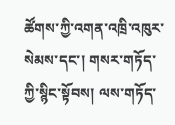ཚོགས་ཀྱི་འགན་འཁྲི་འཁུར་སེམས་དང་། གསར་གཏོད་ཀྱི་སྙིང་སྟོབས། ལས་གཏོད་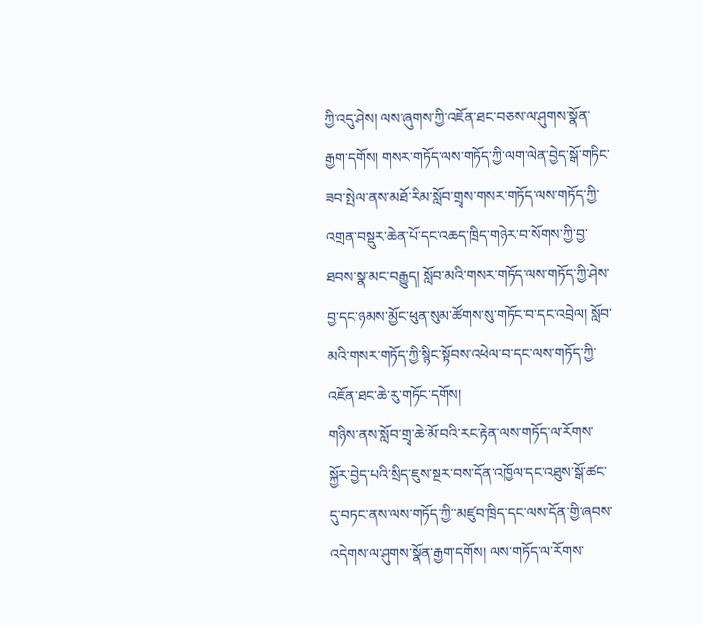ཀྱི་འདུ་ཤེས། ལས་ཞུགས་ཀྱི་འཇོན་ཐང་བཅས་ལ་ཤུགས་སྣོན་རྒྱག་དགོས། གསར་གཏོད་ལས་གཏོད་ཀྱི་ལག་ལེན་བྱེད་སྒོ་གཏིང་ཟབ་སྤེལ་ནས་མཐོ་རིམ་སློབ་གྲྭས་གསར་གཏོད་ལས་གཏོད་ཀྱི་འགྲན་བསྡུར་ཆེན་པོ་དང་འཆད་ཁྲིད་གཉེར་བ་སོགས་ཀྱི་བྱ་ཐབས་སྣ་མང་བརྒྱུད། སློབ་མའི་གསར་གཏོད་ལས་གཏོད་ཀྱི་ཤེས་བྱ་དང་ཉམས་མྱོང་ཕུན་སུམ་ཚོགས་སུ་གཏོང་བ་དང་འབྲེལ། སློབ་མའི་གསར་གཏོད་ཀྱི་སྙིང་སྟོབས་འཕེལ་བ་དང་ལས་གཏོད་ཀྱི་འཇོན་ཐང་ཆེ་རུ་གཏོང་དགོས།
གཉིས་ནས་སློབ་གྲྭ་ཆེ་མོ་བའི་རང་རྟེན་ལས་གཏོད་ལ་རོགས་སྐྱོར་བྱེད་པའི་སྲིད་ཇུས་སྔར་བས་དོན་འཁྱོལ་དང་འཐུས་སྒོ་ཚང་དུ་བཏང་ནས་ལས་གཏོད་ཀྱི་་མཛུབ་ཁྲིད་དང་ལས་དོན་གྱི་ཞབས་འདེགས་ལ་ཤུགས་སྣོན་རྒྱག་དགོས། ལས་གཏོད་ལ་རོགས་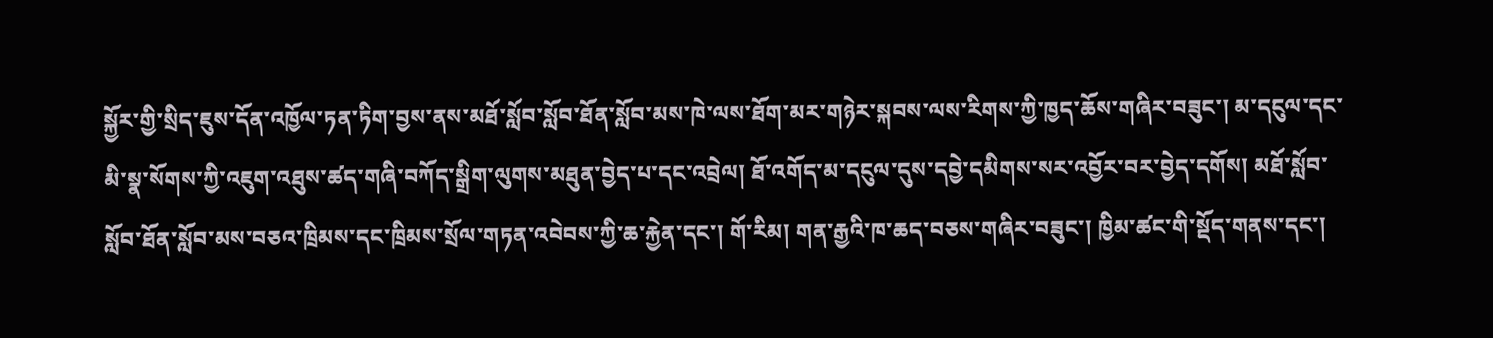སྐྱོར་གྱི་སྲིད་ཇུས་དོན་འཁྱོལ་ཏན་ཏིག་བྱས་ནས་མཐོ་སློབ་སློབ་ཐོན་སློབ་མས་ཁེ་ལས་ཐོག་མར་གཉེར་སྐབས་ལས་རིགས་ཀྱི་ཁྱད་ཆོས་གཞིར་བཟུང་། མ་དངུལ་དང་མི་སྣ་སོགས་ཀྱི་འཇུག་འཐུས་ཚད་གཞི་བཀོད་སྒྲིག་ལུགས་མཐུན་བྱེད་པ་དང་འབྲེལ། ཐོ་འགོད་མ་དངུལ་དུས་དབྱེ་དམིགས་སར་འབྱོར་བར་བྱེད་དགོས། མཐོ་སློབ་སློབ་ཐོན་སློབ་མས་བཅའ་ཁྲིམས་དང་ཁྲིམས་སྲོལ་གཏན་འབེབས་ཀྱི་ཆ་རྐྱེན་དང་། གོ་རིམ། གན་རྒྱའི་ཁ་ཆད་བཅས་གཞིར་བཟུང་། ཁྱིམ་ཚང་གི་སྡོད་གནས་དང་།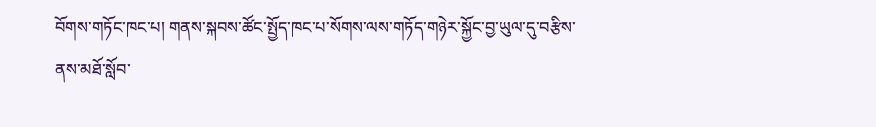བོགས་གཏོང་ཁང་པ། གནས་སྐབས་ཚོང་སྤྱོད་ཁང་པ་སོགས་ལས་གཏོད་གཉེར་སྐྱོང་བྱ་ཡུལ་དུ་བརྩིས་ནས་མཐོ་སློབ་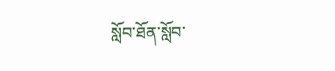སློབ་ཐོན་སློབ་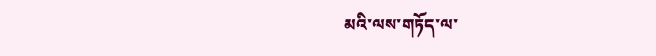མའི་ལས་གཏོད་ལ་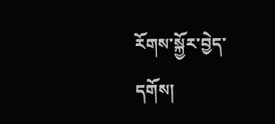རོགས་སྐྱོར་བྱེད་དགོས།